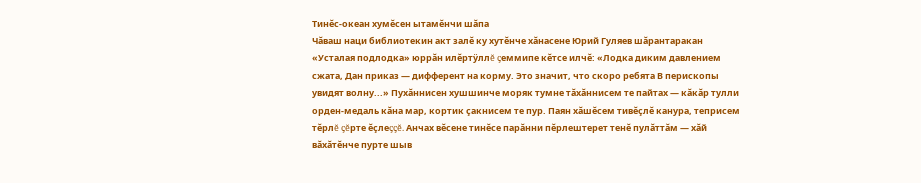Тинĕс-океан хумĕсен ытамĕнчи шăпа
Чăваш наци библиотекин акт залĕ ку хутĕнче хăнасене Юрий Гуляев шăрантаракан «Усталая подлодка» юррăн илĕртÿллĕ çеммипе кĕтсе илчĕ: «Лодка диким давлением сжата, Дан приказ — дифферент на корму. Это значит, что скоро ребята В перископы увидят волну...» Пухăннисен хушшинче моряк тумне тăхăннисем те пайтах — кăкăр тулли орден-медаль кăна мар, кортик çакнисем те пур. Паян хăшĕсем тивĕçлĕ канура, теприсем тĕрлĕ çĕрте ĕçлеççĕ. Анчах вĕсене тинĕсе парăнни пĕрлештерет тенĕ пулăттăм — хăй вăхăтĕнче пурте шыв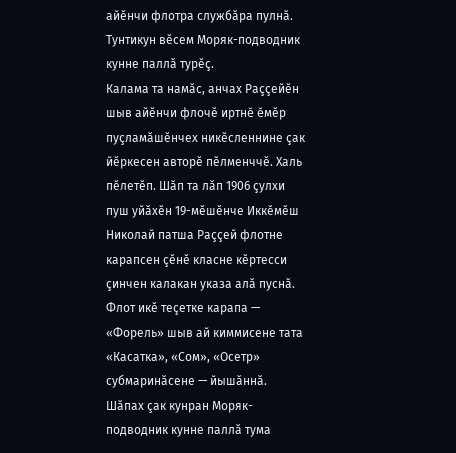айĕнчи флотра службăра пулнă. Тунтикун вĕсем Моряк-подводник кунне паллă турĕç.
Калама та намăс, анчах Раççейĕн шыв айĕнчи флочĕ иртнĕ ĕмĕр пуçламăшĕнчех никĕсленнине çак йĕркесен авторĕ пĕлменччĕ. Халь пĕлетĕп. Шăп та лăп 1906 çулхи пуш уйăхĕн 19-мĕшĕнче Иккĕмĕш Николай патша Раççей флотне карапсен çĕнĕ класне кĕртесси çинчен калакан указа алă пуснă. Флот икĕ теçетке карапа — «Форель» шыв ай киммисене тата «Касатка», «Сом», «Осетр» субмаринăсене — йышăннă. Шăпах çак кунран Моряк-подводник кунне паллă тума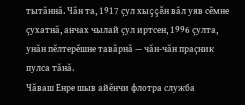тытăннă. Чăн та, 1917 çул хыççăн вăл уяв сĕмне çухатнă, анчах чылай çул иртсен, 1996 çулта, унăн пĕлтерĕшне тавăрнă — чăн-чăн праçник пулса тăнă.
Чăваш Енре шыв айĕнчи флотра служба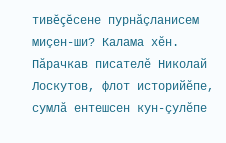тивĕçĕсене пурнăçланисем миçен-ши? Калама хĕн. Пăрачкав писателĕ Николай Лоскутов, флот историйĕпе, сумлă ентешсен кун-çулĕпе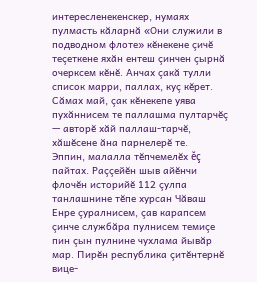интересленекенскер, нумаях пулмасть кăларнă «Они служили в подводном флоте» кĕнекене çичĕ теçеткене яхăн ентеш çинчен çырнă очерксем кĕнĕ. Анчах çакă тулли список марри, паллах, куç кĕрет. Сăмах май, çак кĕнекепе уява пухăннисем те паллашма пултарчĕç — авторĕ хăй паллаш-тарчĕ, хăшĕсене ăна парнелерĕ те.
Эппин, малалла тĕпчемелĕх ĕç пайтах. Раççейĕн шыв айĕнчи флочĕн историйĕ 112 çулпа танлашнине тĕпе хурсан Чăваш Енре çуралнисем, çав карапсем çинче службăра пулнисем темиçе пин çын пулнине чухлама йывăр мар. Пирĕн республика çитĕнтернĕ вице-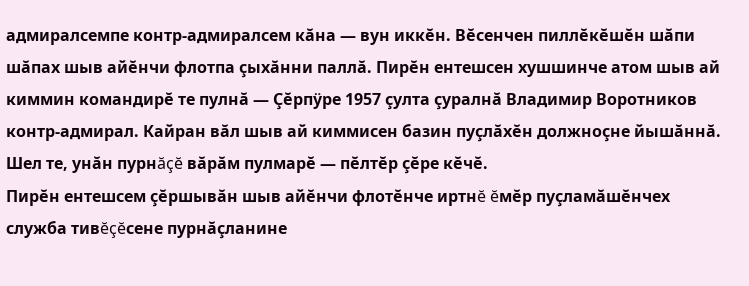адмиралсемпе контр-адмиралсем кăна — вун иккĕн. Вĕсенчен пиллĕкĕшĕн шăпи шăпах шыв айĕнчи флотпа çыхăнни паллă. Пирĕн ентешсен хушшинче атом шыв ай киммин командирĕ те пулнă — Çĕрпÿре 1957 çулта çуралнă Владимир Воротников контр-адмирал. Кайран вăл шыв ай киммисен базин пуçлăхĕн должноçне йышăннă. Шел те, унăн пурнăçĕ вăрăм пулмарĕ — пĕлтĕр çĕре кĕчĕ.
Пирĕн ентешсем çĕршывăн шыв айĕнчи флотĕнче иртнĕ ĕмĕр пуçламăшĕнчех служба тивĕçĕсене пурнăçланине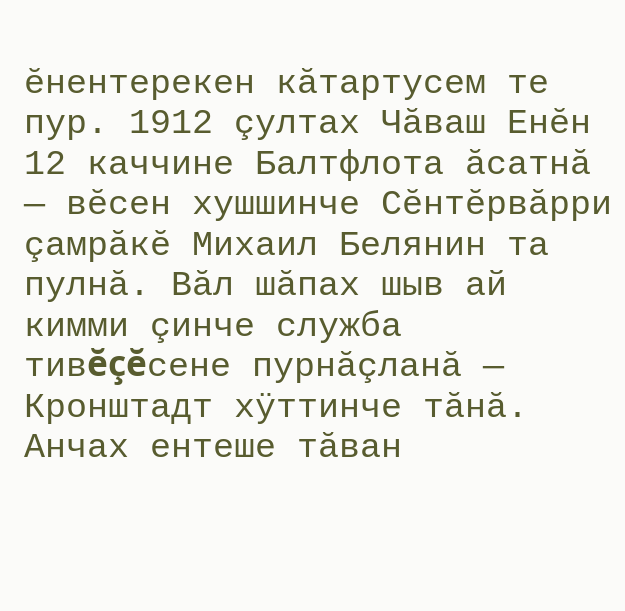ĕнентерекен кăтартусем те пур. 1912 çултах Чăваш Енĕн 12 каччине Балтфлота ăсатнă — вĕсен хушшинче Сĕнтĕрвăрри çамрăкĕ Михаил Белянин та пулнă. Вăл шăпах шыв ай кимми çинче служба тивĕçĕсене пурнăçланă — Кронштадт хÿттинче тăнă. Анчах ентеше тăван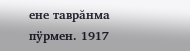ене таврăнма пÿрмен. 1917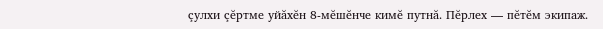çулхи çĕртме уйăхĕн 8-мĕшĕнче кимĕ путнă. Пĕрлех — пĕтĕм экипаж.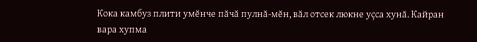Кока камбуз плити умĕнче пăчă пулнă-мĕн, вăл отсек люкне уçса хунă. Кайран вара хупма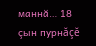маннă… 18 çын пурнăçĕ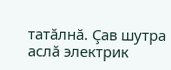татăлнă. Çав шутра аслă электрик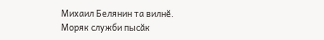Михаил Белянин та вилнĕ.
Моряк служби пысăк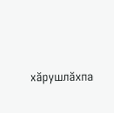хăрушлăхпа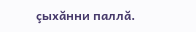çыхăнни паллă.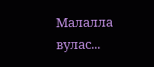Малалла вулас...